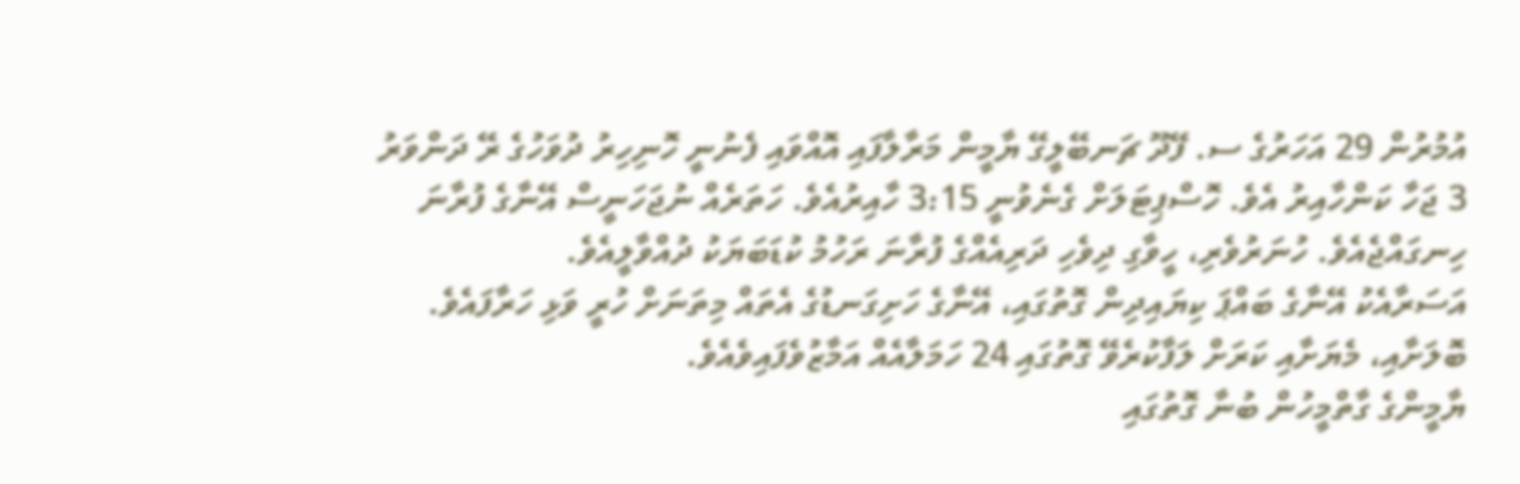އުމުރުން 29 އަހަރުގެ ސ. ފޭދޫ ޗަނބޭލީގޭ ޔާމީން މަރާލާފައި އޮއްވައި ފެނުނީ ހޮނިހިރު ދުވަހުގެ ރޭ ދަންވަރު 3 ޖަހާ ކަންހާއިރު އެވެ. ހޮސްޕިޓަލަށް ގެނެވުނީ 3:15 ހާއިރުއެވެ. ހަތަރެއް ނުޖަހަނީސް އޭނާގެ ފުރާނަ ހިނގައްޖެއެވެ. ހުނަރުވެރި، ހީވާގި ދިވެހި ދަރިއެއްގެ ފުރާނަ ރަހުމު ކުޑަބަޔަކު ދުއްވާލީއެވެ.
އަސަރާއެކު އޭނާގެ ބައްޕަ ކިޔައިދިން ގޮތުގައި، އޭނާގެ ހަށިގަނޑުގެ އެތައް މިތަނަށް ހުރީ ވަޅި ހަރާފައެވެ. ބޮލަށާއި، މެޔަށާއި ކަރަށް ލަފާކުރެވޭ ގޮތުގައި 24 ހަމަލާއެއް އަމާޒުވެފައިވެއެވެ.
ޔާމީންގެ ގާތްމީހުން ބުނާ ގޮތުގައި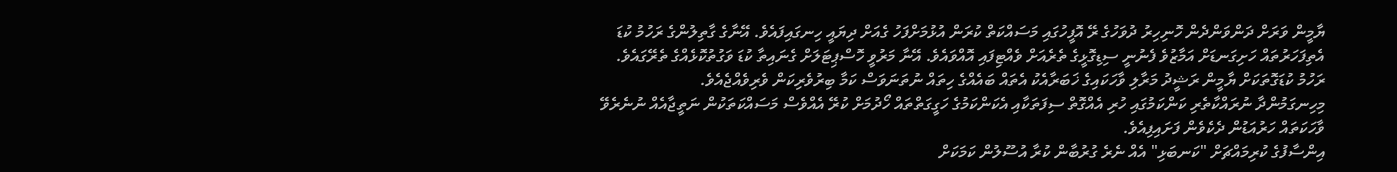ޔާމީން ވަރަށް ދަންވަންދެން ހޮނިހިރު ދުވަހުގެ ރޭ އޮފީހުގައި މަސައްކަތް ކުރަން އުޅުމަށްފަހު ގެއަށް ދިޔައީ ހިނގައިފައެވެ. އޭނާގެ ގާތިލުންގެ ރަހުމު ކުޑަ އެތިފަހަރުތައް ހަށިގަނޑަށް އަމާޒުވެ ފެނުނީ ސިޑިގޮޅީގެ ތެރެއަށް ވެއްޓިފައި އޮއްވައެވެ. އޭނާ މަރުވީ ހޮސްޕިޓަލަށް ގެނައިތާ ކުޑަ ވަގުތުކޮޅެއްގެ ތެރޭގައެވެ.
ރަހުމު ކުޑަގޮތަކަށް ޔާމީން ރަޝީދު މަރާލި ވާހަކައިގެ ޚަބަރާއެކު އެތައް ބައެއްގެ ހިތައް ނުތަނަވަސް ކަމާ ބިރުވެރިކަން ވެރިވެއްޖެއެވެ.
މިހިނގަމުންދާ ނުރައްކާތެރި ކަންކަމުގައި ހުރި އެއްގޮތް ސިފަތަކާއި އެކަންކަމުގެ ހަގީގަތްތައް ހޯދުމަށް ކުރޭ އެއްވެސް މަސައްކަތަކުން ނަތީޖާއެއް ނުނެރެވޭ ވާހަކަތައް ހަރުއަޑުން ދެކެވެން ފަށައިފިއެވެ.
އިންސާފުގެ ކުރިމައްޗަށް "ކަނބަޅި" އެއް ނެރެ ގުރުބާން ކުރާ އުސޫލުން ކަމަކަށް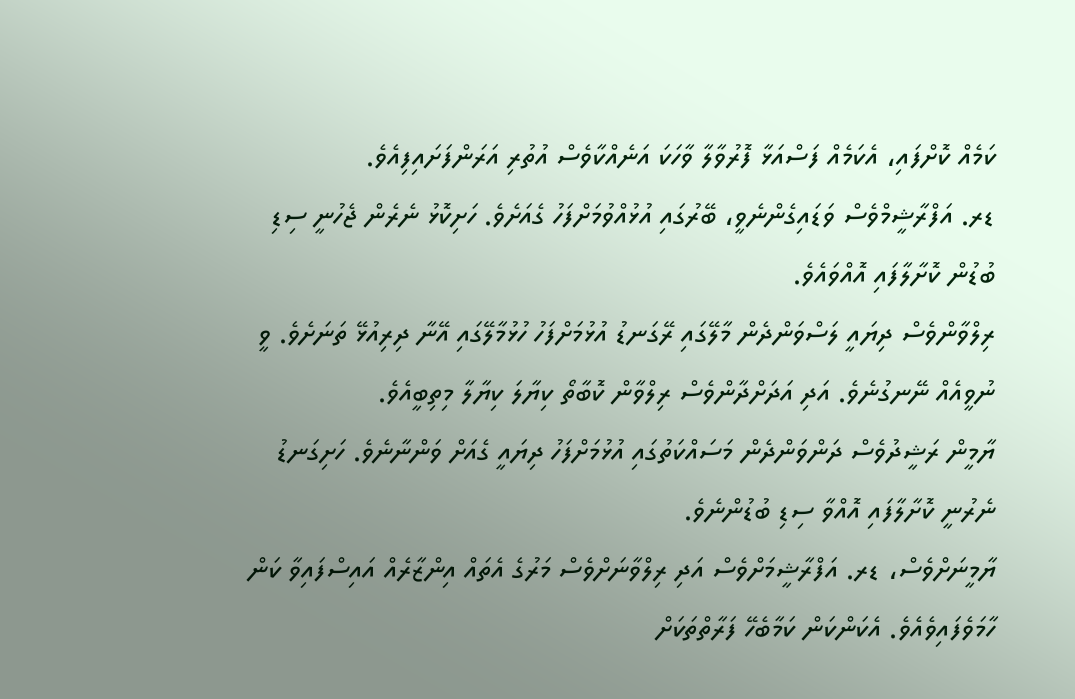ކަމެއް ކޮށްފައި، އެކަމެއް ފަސްއަޅާ ފޮރުވާލާ ވާހަކަ އަނެއްކާވެސް އުތުރި އަރަންފަށައިފިއެވެ.
ޑރ. އަފްރާޝީމްވެސް ވަޑައިގެންނެވީ، ބޭރުގައި އުޅުއްވުމަށްފަހު ގެއަށެވެ. ހަށިކޮޅު ނެރެން ޖެހުނީ ސިޑި ބުޑުން ކޮށާލާފައި އޮއްވައެވެ.
ރިލްވާންވެސް ދިޔައީ ލަސްވަންދެން މާލޭގައި ރޭގަނޑު އުޅުމަށްފަހު ހުޅުމާލޭގައި އޭނާ ދިރިއުޅޭ ތަނަށެވެ. ވީ ނުވީއެއް ނޭނގުނެވެ. އަދި އަދަށްދާންވެސް ރިލްވާން ކޮބާތޯ ކިޔާލަ ކިޔާލާ މިތިބީއެވެ.
ޔާމީން ރަޝީދުވެސް ދަންވަންދެން މަސައްކަތުގައި އުޅުމަށްފަހު ދިޔައީ ގެއަށް ވަންނާނެވެ. ހަށިގަނޑު ނެރުނީ ކޮށާލާފައި އޮއްވާ ސިޑި ބުޑުންނެވެ.
ޔާމީނަށްވެސް، ޑރ. އަފްރާޝީމަށްވެސް އަދި ރިލްވާނަށްވެސް މަރުގެ އެތައް އިންޒާރެއް އައިސްފައިވާ ކަން ހާމަވެފައިވެއެވެ. އެކަންކަން ކަމާބެހޭ ފަރާތްތަކަށް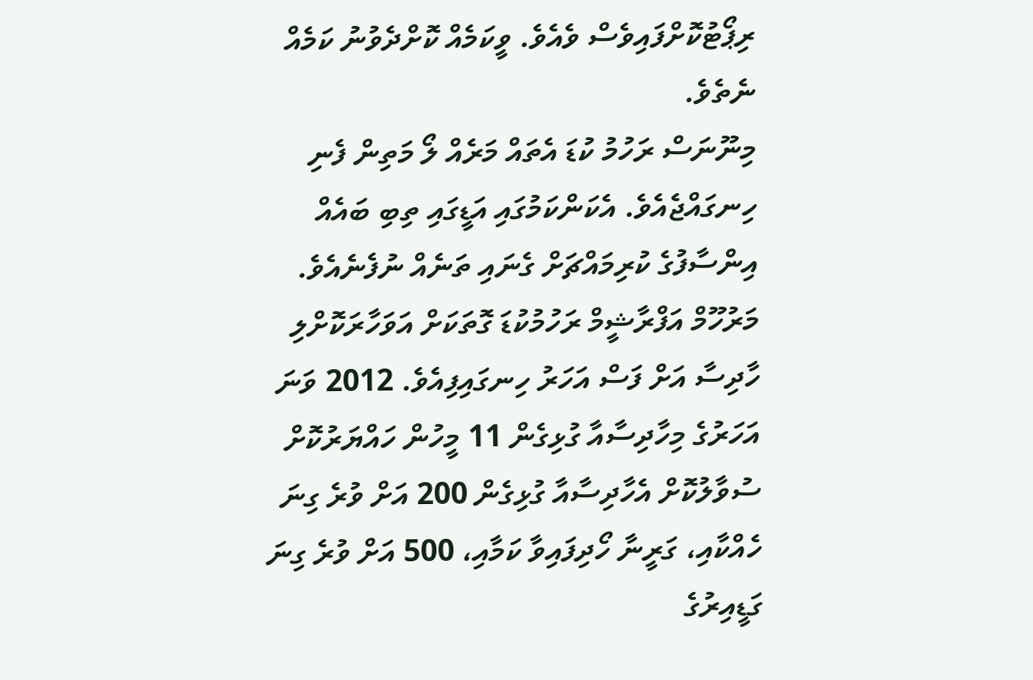ރިޕޯޓުކޮށްފައިވެސް ވެއެވެ. ވީކަމެއް ކޮށްދެވުނު ކަމެއް ނެތެވެ.
މިނޫނަސް ރަހުމު ކުޑަ އެތައް މަރެއް ލޯ މަތިން ފެނި ހިނގައްޖެއެވެ. އެކަންކަމުގައި އަޑީގައި ތިބި ބައެއް އިންސާފުގެ ކުރިމައްޗަށް ގެނައި ތަނެއް ނުފެނެއެވެ.
މަރުހޫމް އަފްރާޝީމް ރަހުމުކުޑަ ގޮތަކަށް އަވަހާރަކޮށްލި ހާދިސާ އަށް ފަސް އަހަރު ހިނގައިފިއެވެ. 2012 ވަނަ އަހަރުގެ މިހާދިސާއާ ގުޅިގެން 11 މީހުން ހައްޔަރުކޮށް ސުވާލުކޮށް އެހާދިސާއާ ގުޅިގެން 200 އަށް ވުރެ ގިނަ ހެއްކާއި، ގަރީނާ ހޯދިފައިވާ ކަމާއި، 500 އަށް ވުރެ ގިނަ ގަޑީއިރުގެ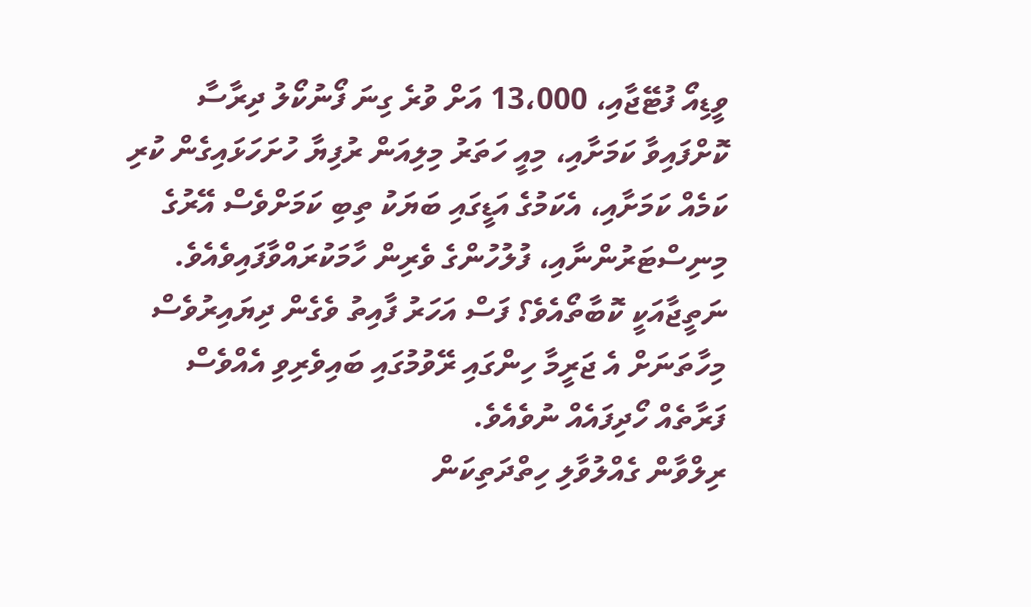ވީޑިއޯ ފުޓޭޖާއި، 13،000 އަށް ވުރެ ގިނަ ފޯނުކޯލު ދިރާސާ ކޮށްފައިވާ ކަމަށާއި، މިއީ ހަތަރު މިލިއަން ރުފިޔާ ހުށަހަޅައިގެން ކުރި ކަމެއް ކަމަށާއި، އެކަމުގެ އަޑީގައި ބަޔަކު ތިބި ކަމަށްވެސް އޭރުގެ މިނިސްޓަރުންނާއި، ފުލުހުންގެ ވެރިން ހާމަކުރައްވާފައިވެއެވެ. ނަތީޖާއަކީ ކޮބާތޯއެވެ؟ ފަސް އަހަރު ފާއިތު ވެގެން ދިޔައިރުވެސް މިހާތަނަށް އެ ޖަރީމާ ހިންގައި ރޭވުމުގައި ބައިވެރިވި އެއްވެސް ފަރާތެއް ހޯދިފައެއް ނުވެއެވެ.
ރިލްވާން ގެއްލުވާލި ހިތްދަތިކަން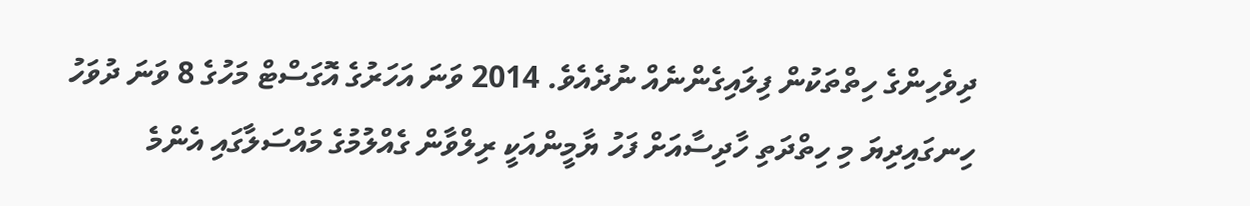ދިވެހިންގެ ހިތްތަކުން ފިލައިގެންނެއް ނުދެއެވެ. 2014 ވަނަ އަހަރުގެ އޮގަސްޓް މަހުގެ 8 ވަނަ ދުވަހު ހިނގައިދިޔަ މި ހިތްދަތި ހާދިސާއަށް ފަހު ޔާމީންއަކީ ރިލްވާން ގެއްލުމުގެ މައްސަލާގައި އެންމެ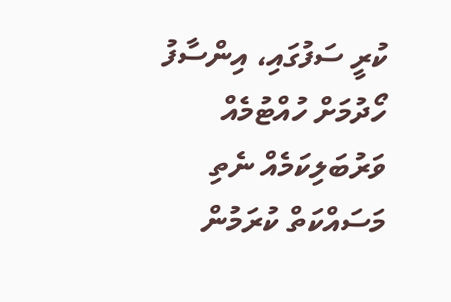ކުރީ ސަފުގައި، އިންސާފު ހޯދުމަށް ހުއްޓުމެއް ވަރުބަލިކަމެއް ނެތި މަސައްކަތް ކުރަމުން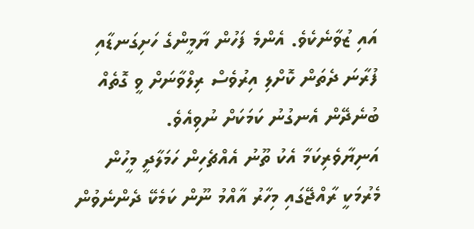އައި ޒުވާނެކެވެ. އެންމެ ފަހުން ޔާމީންގެ ހަށިގަނޑާއި ފުރާނަ ދެތަން ކޮށްލި އިރުވެސް ރިލްވާނަށް ވީ ގޮތެއް ބުނެދޭން އެނގުނު ކަމަކަށް ނުވިއެވެ.
އަނިޔާވެރިކަމާ އެކު ތޫނު އެއްޗެހިން ހަމަލާދީ މީހުން މެރުމަކީ ރާއްޖޭގައި މިހާރު އާއްމު ނޫން ކަމެކޭ ދެންނެވުން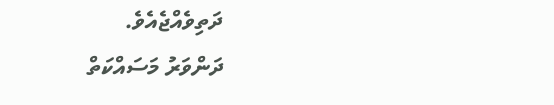ދަތިވެއްޖެއެވެ.
ދަންވަރު މަސައްކަތް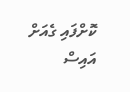ކޮށްފައި ގެއަށް އައިސް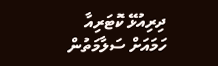ދިރިއުޅޭ ކޮޓަރިއާ ހަމައަށް ސަލާމަތުން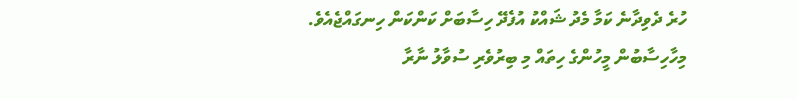ހުރެ ދެވިދާނެ ކަމާ މެދު ޝައްކު އުފެދޭ ހިސާބަށް ކަންކަން ހިނގައްޖެއެވެ.
މިހާހިސާބުން މީހުންގެ ހިތައް މި ބިރުވެރި ސުވާލު ނާރާ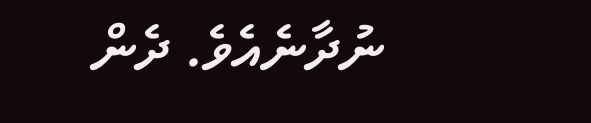ނުދާނެއެވެ. ދެން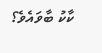ކާކު ބާވައެވެ؟